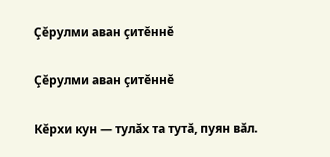Çĕрулми аван çитĕннĕ

Çĕрулми аван çитĕннĕ

Кĕрхи кун — тулăх та тутă, пуян вăл.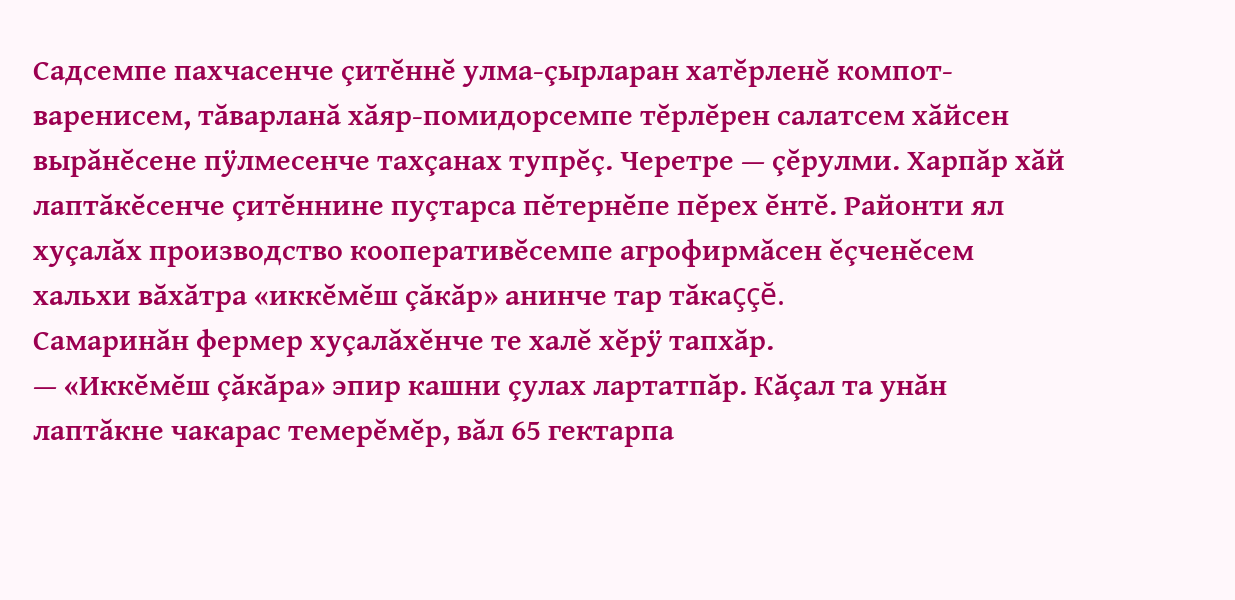Садсемпе пахчасенче çитĕннĕ улма-çырларан хатĕрленĕ компот-варенисем, тăварланă хăяр-помидорсемпе тĕрлĕрен салатсем хăйсен вырăнĕсене пÿлмесенче тахçанах тупрĕç. Черетре — çĕрулми. Харпăр хăй лаптăкĕсенче çитĕннине пуçтарса пĕтернĕпе пĕрех ĕнтĕ. Районти ял хуçалăх производство кооперативĕсемпе агрофирмăсен ĕçченĕсем хальхи вăхăтра «иккĕмĕш çăкăр» анинче тар тăкаççĕ.
Самаринăн фермер хуçалăхĕнче те халĕ хĕрÿ тапхăр.
— «Иккĕмĕш çăкăра» эпир кашни çулах лартатпăр. Кăçал та унăн лаптăкне чакарас темерĕмĕр, вăл 65 гектарпа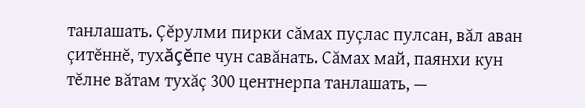танлашать. Çĕрулми пирки сăмах пуçлас пулсан, вăл аван çитĕннĕ, тухăçĕпе чун савăнать. Сăмах май, паянхи кун тĕлне вăтам тухăç 300 центнерпа танлашать, —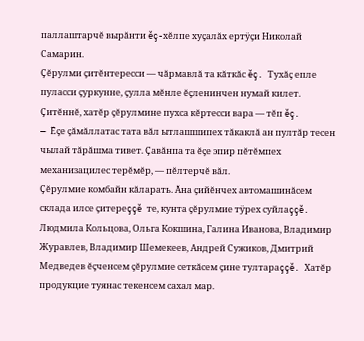паллаштарчĕ вырăнти ĕç-хĕлпе хуçалăх ертÿçи Николай Самарин.
Çĕрулми çитĕнтересси — чăрмавлă та кăткăс ĕç. Тухăç епле пуласси çуркунне, çулла мĕнле ĕçленинчен нумай килет. Çитĕннĕ, хатĕр çĕрулмине пухса кĕртесси вара — тĕп ĕç.
— Ĕçе çăмăллатас тата вăл ытлашшипех тăкаклă ан пултăр тесен чылай тăрăшма тивет. Çавăнпа та ĕçе эпир пĕтĕмпех механизацилес терĕмĕр, — пĕлтерчĕ вăл.
Çĕрулмие комбайн кăларать. Ăна çийĕнчех автомашинăсем склада илсе çитереççĕ те, кунта çĕрулмие тÿрех суйлаççĕ. Людмила Кольцова, Ольга Кокшина, Галина Иванова, Владимир Журавлев, Владимир Шемекеев, Андрей Сужиков, Дмитрий Медведев ĕçченсем çĕрулмие сеткăсем çине тултараççĕ. Хатĕр продукцие туянас текенсем сахал мар.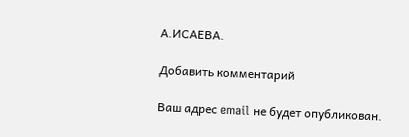А.ИСАЕВА.

Добавить комментарий

Ваш адрес email не будет опубликован.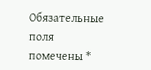Обязательные поля помечены *